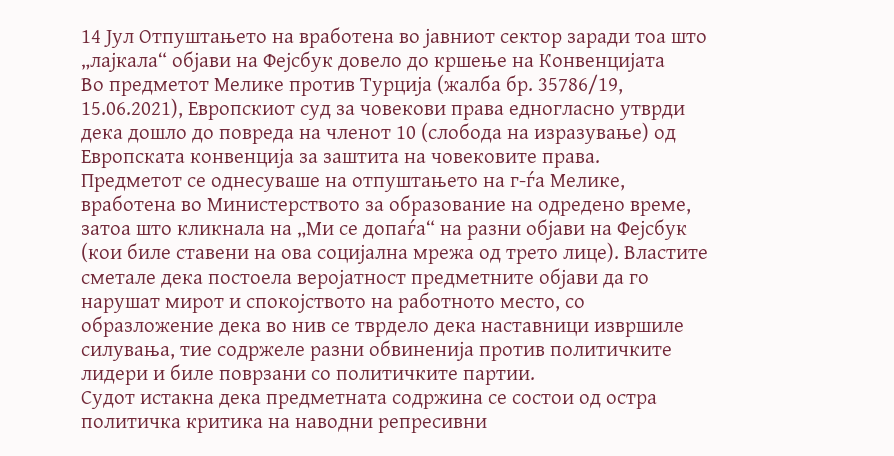14 Јул Отпуштањето на вработена во јавниот сектор заради тоа што „лајкала“ објави на Фејсбук довело до кршење на Конвенцијата
Во предметот Мелике против Турција (жалба бр. 35786/19, 15.06.2021), Европскиот суд за човекови права едногласно утврди дека дошло до повреда на членот 10 (слобода на изразување) од Европската конвенција за заштита на човековите права.
Предметот се однесуваше на отпуштањето на г-ѓа Мелике, вработена во Министерството за образование на одредено време, затоа што кликнала на „Ми се допаѓа“ на разни објави на Фејсбук (кои биле ставени на ова социјална мрежа од трето лице). Властите сметале дека постоела веројатност предметните објави да го нарушат мирот и спокојството на работното место, со образложение дека во нив се тврдело дека наставници извршиле силувања, тие содржеле разни обвиненија против политичките лидери и биле поврзани со политичките партии.
Судот истакна дека предметната содржина се состои од остра политичка критика на наводни репресивни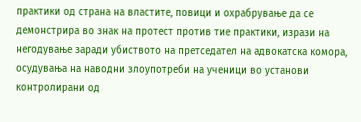практики од страна на властите, повици и охрабрување да се демонстрира во знак на протест против тие практики, изрази на негодување заради убиството на претседател на адвокатска комора, осудувања на наводни злоупотреби на ученици во установи контролирани од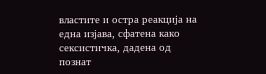властите и остра реакција на една изјава, сфатена како сексистичка, дадена од познат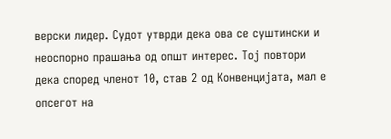верски лидер. Судот утврди дека ова се суштински и неоспорно прашања од општ интерес. Тој повтори дека според членот 10, став 2 од Конвенцијата, мал е опсегот на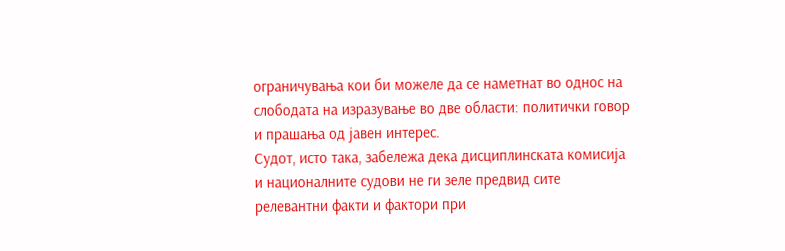ограничувања кои би можеле да се наметнат во однос на слободата на изразување во две области: политички говор и прашања од јавен интерес.
Судот, исто така, забележа дека дисциплинската комисија и националните судови не ги зеле предвид сите релевантни факти и фактори при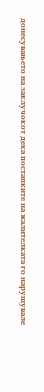донесувањето на заклучокот дека постапките на жалителката го нарушувале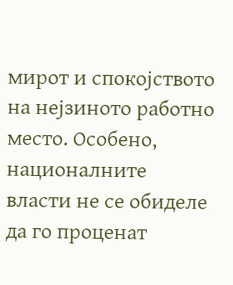мирот и спокојството на нејзиното работно место. Особено, националните власти не се обиделе да го проценат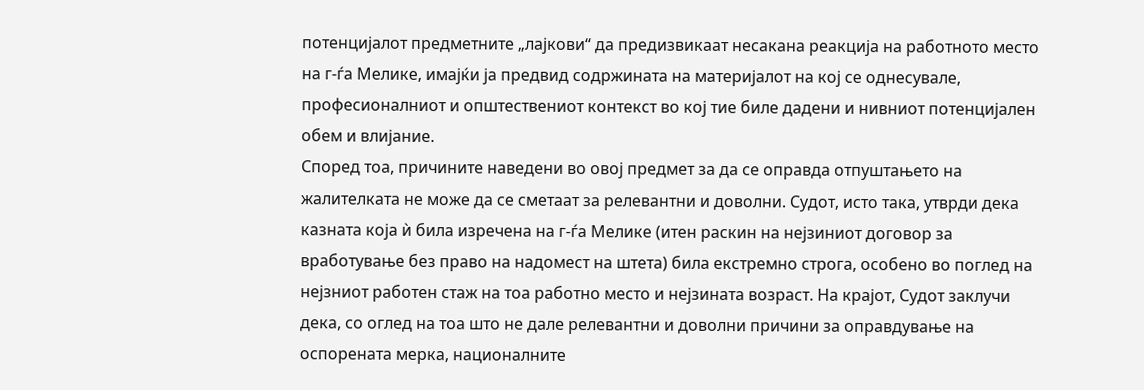потенцијалот предметните „лајкови“ да предизвикаат несакана реакција на работното место на г-ѓа Мелике, имајќи ја предвид содржината на материјалот на кој се однесувале, професионалниот и општествениот контекст во кој тие биле дадени и нивниот потенцијален обем и влијание.
Според тоа, причините наведени во овој предмет за да се оправда отпуштањето на жалителката не може да се сметаат за релевантни и доволни. Судот, исто така, утврди дека казната која ѝ била изречена на г-ѓа Мелике (итен раскин на нејзиниот договор за вработување без право на надомест на штета) била екстремно строга, особено во поглед на нејзниот работен стаж на тоа работно место и нејзината возраст. На крајот, Судот заклучи дека, со оглед на тоа што не дале релевантни и доволни причини за оправдување на оспорената мерка, националните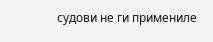судови не ги примениле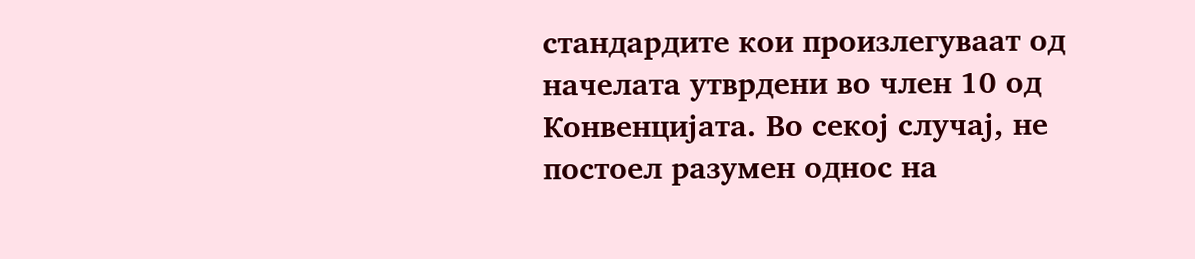стандардите кои произлегуваат од начелата утврдени во член 10 од Конвенцијата. Во секој случај, не постоел разумен однос на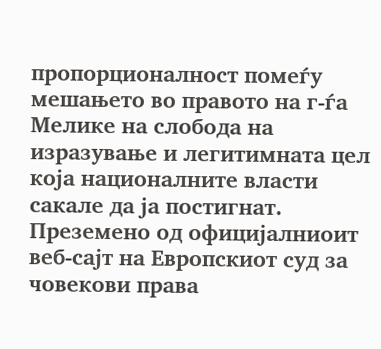пропорционалност помеѓу мешањето во правото на г-ѓа Мелике на слобода на изразување и легитимната цел која националните власти сакале да ја постигнат.
Преземено од официјалниоит веб-сајт на Европскиот суд за човекови права